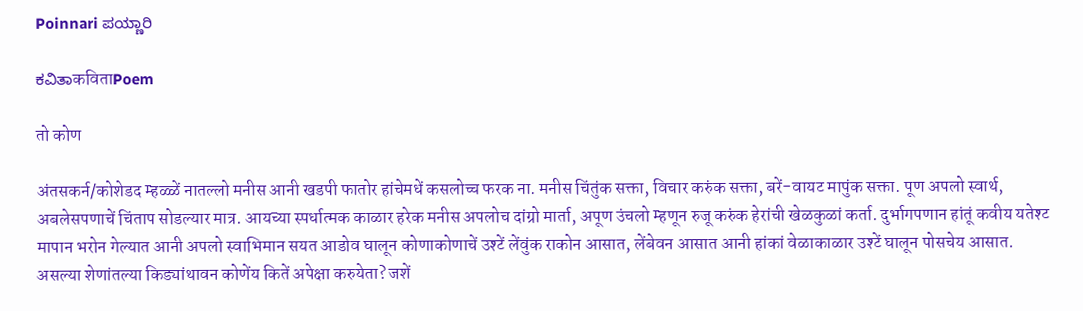Poinnari ಪಯ್ಣಾರಿ

ಕವಿತಾकविताPoem

तो कोण

अंतसकर्न/कोशेडद म्हळ्ळें नात‌ल्लो मनीस आनी खडपी फातोर हांचेमधें कसलोच्च फरक ना. मनीस चिंतुंक सक्ता, विचार करुंक सक्ता, बरें-वायट मापुंक सक्ता. पूण अपलो स्वार्थ, अबलेस‌पणाचें चिंताप सोडल्यार मात्र. आयच्या स्पर्धात्मक काळार हरेक मनीस अपलोच दांग्रो मार्ता, अपूण उंचलो म्हणून रुजू करुंक हेरांची खेळकुळां कर्ता. दुर्भाग‌पणान हांतूं कवीय यतेश्ट मापान भरोन गेल्यात आनी अपलो स्वाभिमान सयत आडोव घालून कोणाकोणाचें उश्टें लेंवुंक राकोन आसात, लेंबेवन आसात आनी हांकां वेळाकाळार उश्टें घालून पोसचेय आसात. असल्या शेणांतल्या किड्यांथावन कोणेंय कितें अपेक्षा करुयेता? जशें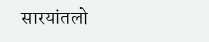सार‌यांतलो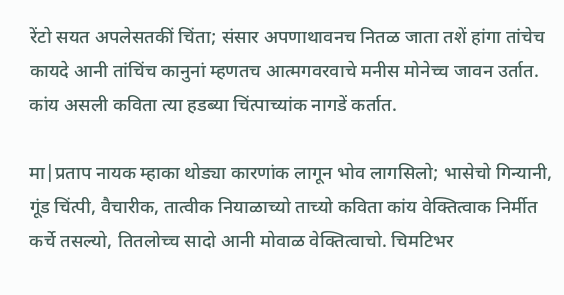रेंटो सयत अपलेसतकीं चिंता; संसार अपणाथावन‌च नितळ जाता तशें हांगा तांचेच कायदे आनी तांचिंच कानुनां म्हणतच आत्म‌गवरवाचे मनीस मोनेच्च जावन उर्तात. कांय असली कविता त्या हडब्या चिंत्पाच्यांक नागडें कर्तात.

मा|प्रताप नायक म्हाका थोड्या कारणांक लागून भोव लागसिलो; भासेचो गिन्यानी, गूंड चिंत्पी, वैचारीक, तात्वीक नियाळाच्यो ताच्यो कविता कांय वेक्तित्वाक निर्मीत कर्चे तसल्यो, तितलोच्च सादो आनी मोवाळ वेक्तित्वाचो. चिमटिभर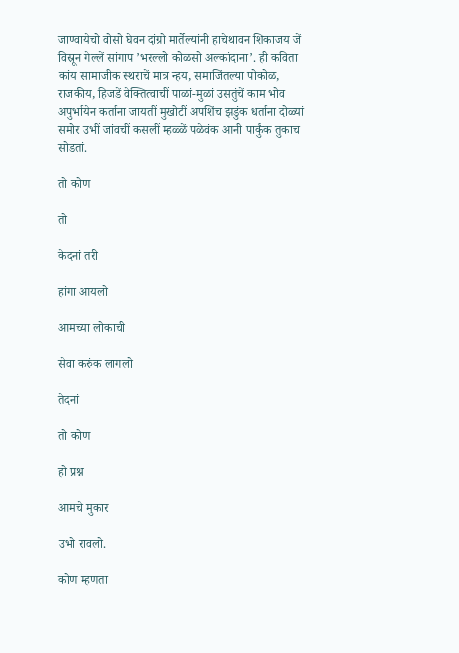जाण्वायेचो वोसो घेवन दांग्रो मार्तेल्यांनी हाचेथावन शिकाजय जें विस्रून गेल्लें सांगाप ’भर‌ल्लो कोळसो अल्कांदाना’. ही कविता कांय सामाजीक स्थराचें मात्र न्हय, समाजिंतल्या पोकोळ, राजकीय, हिजडें वेक्तित्वाचीं पाळां-मुळां उसतुंचें काम भोव अपुर्भायेन कर्ताना जायतीं मुखोटीं अपशिंच झडुंक धर्ताना दोळ्यां समोर उभीं जांवचीं कसलीं म्हळ्ळें पळेवंक आनी पार्कुंक तुकाच सोडतां.

तो कोण

तो

केदनां तरी

हांगा आयलो

आमच्या लोकाची

सेवा करुंक लागलो

तेदनां

तो कोण

हो प्रश्न

आमचे मुकार

उभो रावलो.

कोण म्हणता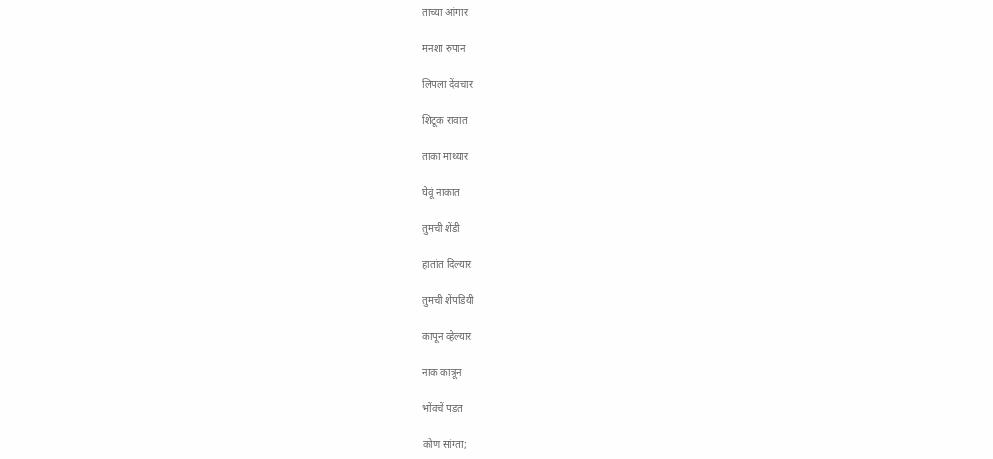ताच्या आंगार

मनशा रुपान

लिपला देंवचार

शिटूक रावात

ताका माथ्यार

घेवूं नाकात

तुमची शेंडी

हातांत दिल्यार

तुमची शेंपडियी

कापून व्हेल्यार

नाक कात्रून

भोंवचें पडत

कोण सांग्ता;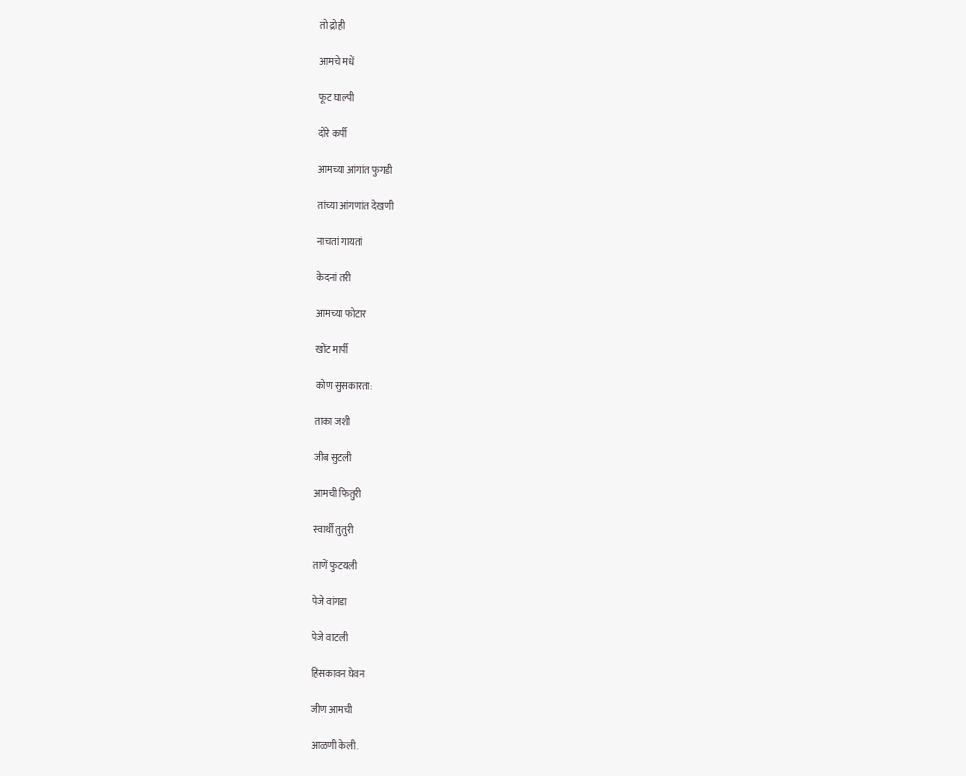तो द्रोही

आमचे मधें

फूट घाल्पी

दोरे कर्पी

आमच्या आंगांत फुगडी

तांच्या आंगणांत देखणी

नाचतां गायतां

केदनां तरी

आमच्या फोटार

खोंट मार्पी

कोण सुसकार‍ता:

ताका जशी

जीब सुटली

आमची फितुरी

स्वार्थी तुतुरी

ताणें फुटयली

पेजे वांगडा

पेजे वाटली

हिसकावन घेवन

जीण आमची

आळणी केली.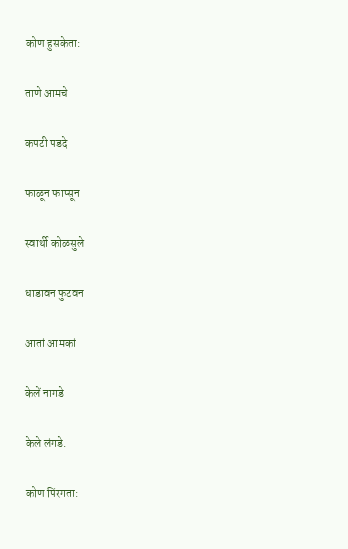कोण हुसकेता:

ताणे आमचे

कपटी पडदे

फाळून फाप्सून

स्वार्थी कोळसुले

धाडावन फुटवन

आतां आमकां

केलें नागडे

केले लंगडे.

कोण पिंर‍गता: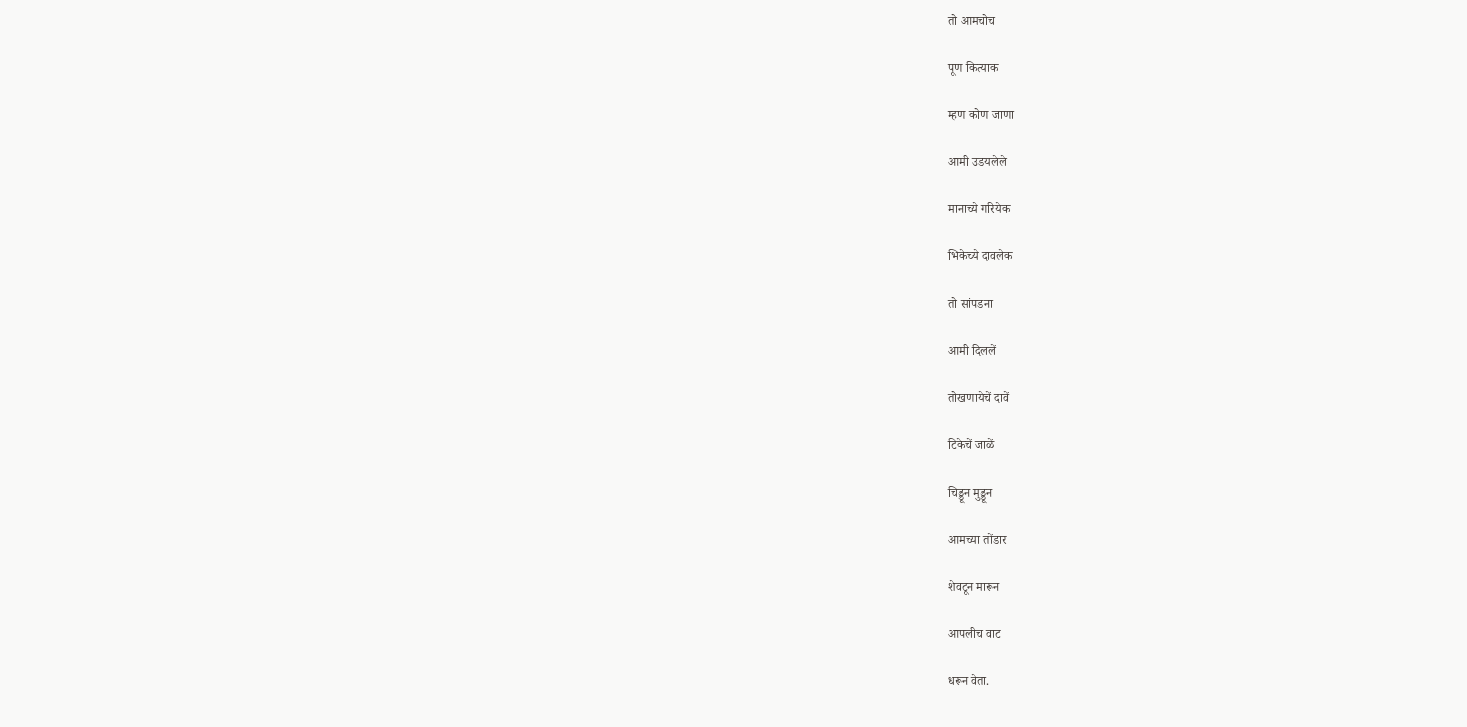तो आमचोच

पूण कित्याक

म्हण कोण जाणा

आमी उडयलेले

मानाच्ये गरियेक

भिकेच्ये दावलेक

तो सांपडना

आमी दिललें

तोखणायेचें दावें

टिकेचें जाळें

चिड्डून मुड्डून

आमच्या तोंडार

शेवटून मारून

आपलीच वाट

धरून वेता.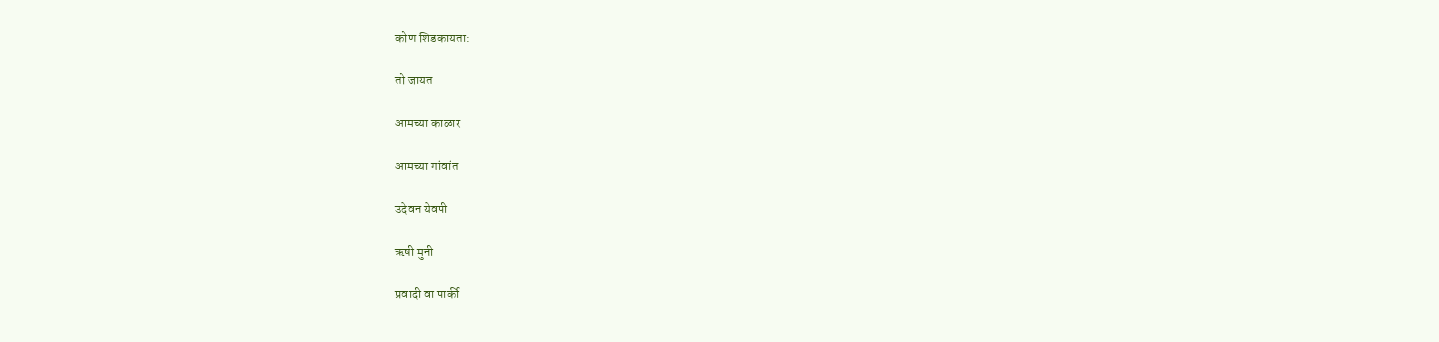कोण शिडकायता:

तो जायत

आमच्या काळार

आमच्या गांवांत

उदेवन येवपी

ऋषी मुनी

प्रवादी वा पार्की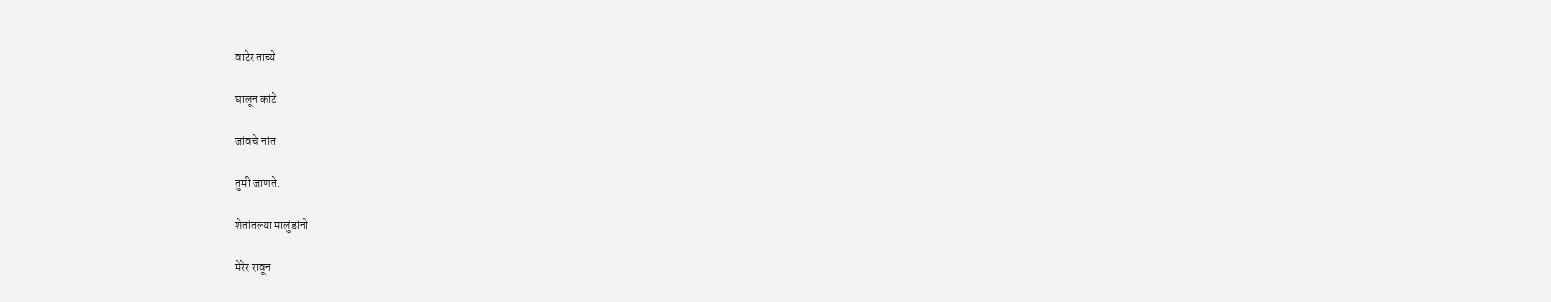वाटेर ताच्ये

घालून कांटे

जांवचे नांत

तुमी जाणते.

शेतांतल्या मालुंडांनो

मेरेर रावून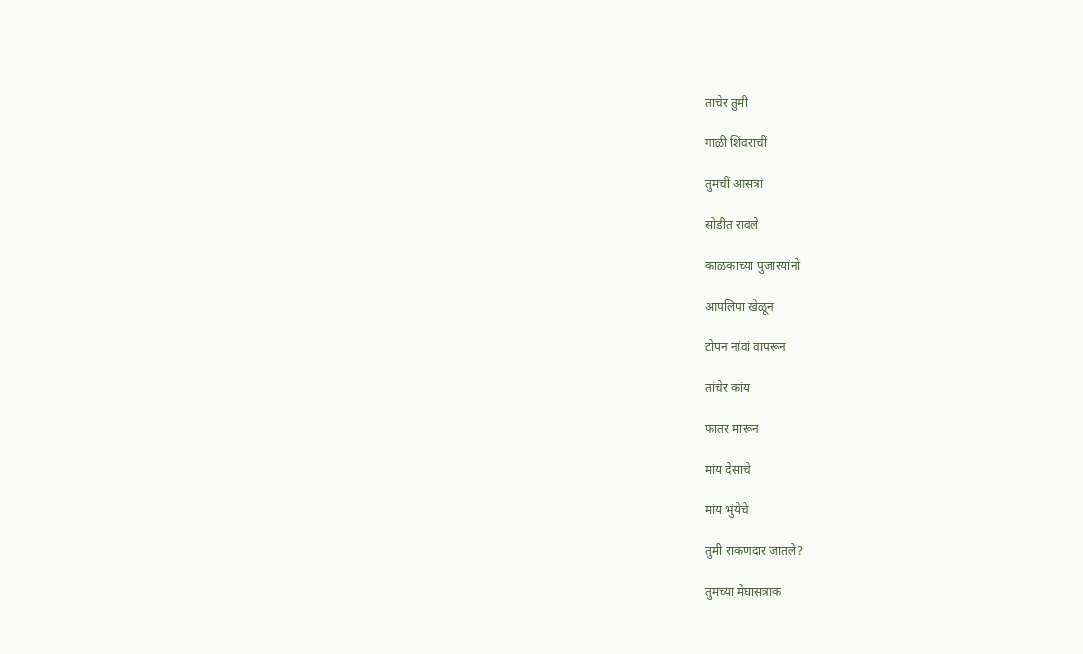ताचेर तुमी

गाळी शिंवराचीं

तुमचीं आसत्रां

सोडीत रावले

काळकाच्या पुजार‍यांनो

आपलिपा खेळून

टोपन नांवां वापरून

तांचेर कांय

फातर मारून

मांय देसाचे

मांय भुंयेचे

तुमी राकणदार जातले?

तुमच्या मेघासत्राक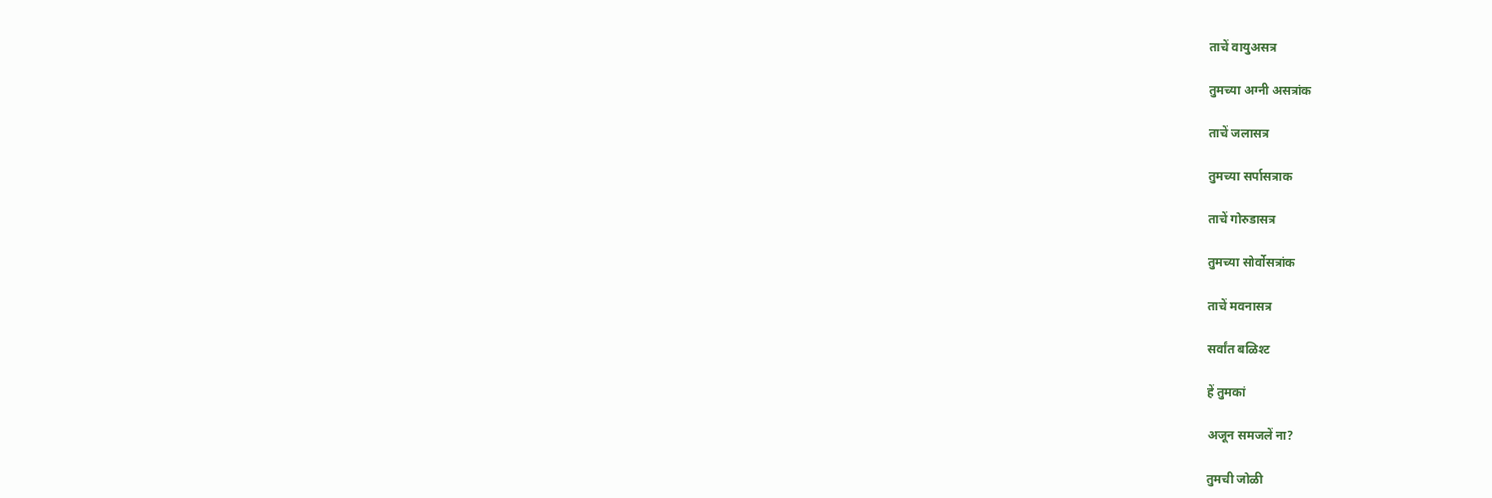ताचें वायुअसत्र

तुमच्या अग्नी असत्रांक

ताचें जलासत्र

तुमच्या सर्पासत्राक

ताचें गोरुडासत्र

तुमच्या सोर्वोसत्रांक

ताचें मवनासत्र

सर्वांत बळिश्ट

हें तुमकां

अजून समजलें ना?

तुमची जोळी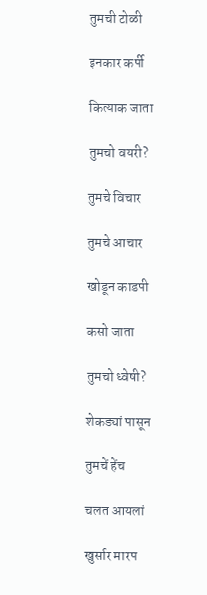तुमची टोळी

इनकार कर्पी

कित्याक जाता

तुमचो वयरी?

तुमचे विचार

तुमचे आचार

खोडून काडपी

कसो जाता

तुमचो ध्वेषी?

शेकड्यां पासून

तुमचें हेंच

चलत आयलां

खुर्सार मारप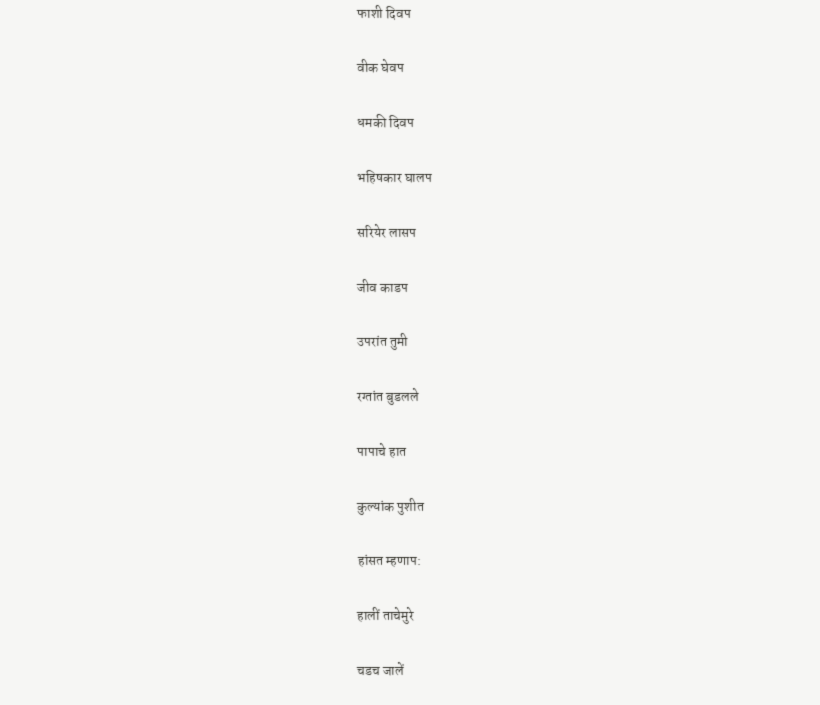फाशी दिवप

वीक घेवप

धमकी दिवप

भहिषकार घालप

सरियेर लासप

जीव काडप

उपरांत तुमी

रग्तांत बुडलले

पापाचे हात

कुल्यांक पुशीत

हांसत म्हणाप:

हालीं ताचेमुरे

चड‌च जालें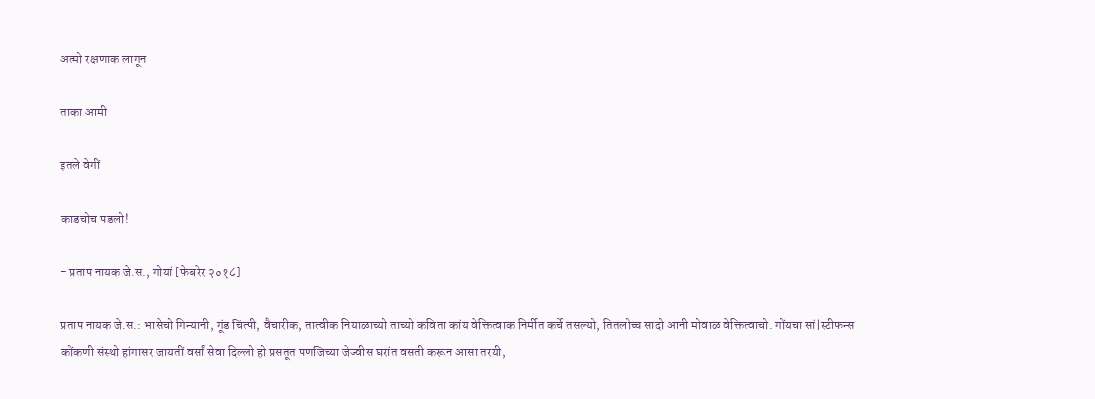अत्मो रक्षणाक लागून

ताका आमी

इतले वेगीं

काडचोच पडलो!

- प्रताप नायक जे.स., गोयां [फेबरेर २०१८]

प्रताप नायक जे.स.: भासेचो गिन्यानी, गूंड चिंत्पी, वैचारीक, तात्वीक नियाळाच्यो ताच्यो कविता कांय वेक्तित्वाक निर्मीत कर्चे तसल्यो, तितलोच्च सादो आनी मोवाळ वेक्तित्वाचो. गोंयचा सां|स्टीफन्स कोंकणी संस्थो हांगासर जायतीं वर्सां सेवा दिल्लो हो प्रसतूत पणजिच्या जेज्वीस घरांत वसती करून आसा तर‌यी,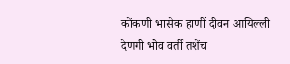कोंकणी भासेक हाणीं दीवन आयिल्ली देणगी भोव वर्ती तशेंच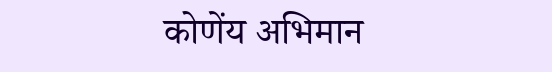कोणेंय अभिमान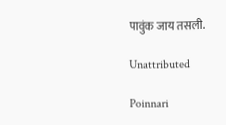पावुंक जाय तसली.

Unattributed

Poinnari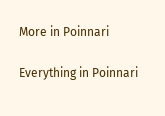More in Poinnari

Everything in Poinnari